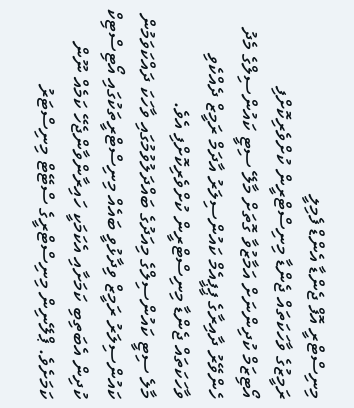މިނިސްޓްރީ އޮފް ޖެންޑާ އެންޑް ފެމިލީ
ރަމީޒުގެ ވާހަކަތައް ޖެންޑާ މިނިސްޓްރީން ކުށްވެރިކޮށްފި
އޯޓިޒަމް ކުދިންނަށް އަމާޒުވާ ގޮތަށް މާލޭ ސިޓީ ކައުންސިލްގެ މެދު ހެންވޭރު ދާއިރާގެ ޕީޕީއެމް ކައުންސިލަރު އާދަމް ރަމީޒް ދެއްކެވި ވާހަކަތައް ޖެންޑާ މިނިސްޓްރީން ކުށްވެރިކޮށްފި އެވެ.
މާލެ ސިޓީ ކައުންސިލްގެ މިއަދުގެ ބައްދަލުވުމުގައި ވާހަކަ ދައްކަވަމުން ކައުންސިލަރު ރަމީޒް ވިދާޅުވީ ބައެއް މިނިސްޓްރީތަކުގައި އޯޓިސްޓިކް ކުދިން އެބަތިބި ކަމަށާއި އެކަމަކީ ހައިރާންވާންޖެހޭ ކަމެއް ނޫން ކަމަށެވެ. ޕްލޭނިން މިނިސްޓްރީގެ ސްޓޭޓް މިނިސްޓަރު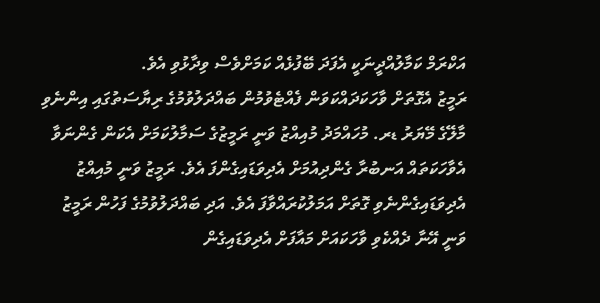އަކްރަމް ކަމާލުއްދީނަކީ އެފަދަ ބޭފުޅެއް ކަމަށްވެސް ވިދާޅުވި އެވެ.
ރަމީޒު އެގޮތަށް ވާހަކަދައްކަވަން ފެއްޓެވުމުން ބައްދަލުވުމުގެ ރިޔާސަތުގައި އިންނެވި މާލޭގެ މޭޔަރު ޑރ. މުހައްމަދު މުއިއްޒު ވަނީ ރަމީޒުގެ ސަމާލުކަމަށް އެކަން ގެންނަވާ އެވާހަކަތައް އަނބުރާ ގެންދިއުމަށް އެދިވަޑައިގެންފަ އެވެ. ރަމީޒު ވަނީ މުއިއްޒު އެދިވަޑައިގެންނެވި ގޮތަށް އަމަލުކުރައްވާފަ އެވެ. އަދި ބައްދަލުވުމުގެ ފަހުން ރަމީޒު ވަނީ އޭނާ ދެއްކެވި ވާހަކައަށް މައާފަށް އެދިވަޑައިގެން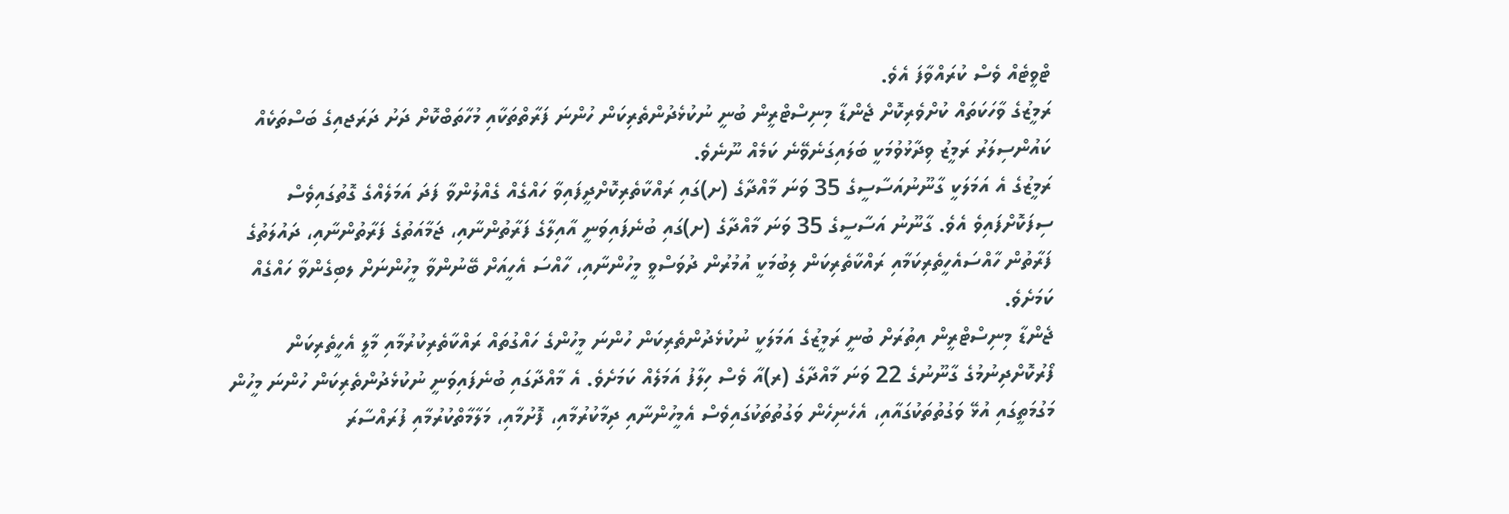ޓްވީޓެއް ވެސް ކުރައްވާފަ އެވެ.
ރަމީޒުގެ ވާހަކަތައް ކުށްވެރިކޮށް ޖެންޑާ މިނިސްޓްރީން ބުނީ ނުކުޅެދުންތެރިކަން ހުންނަ ފަރާތްތަކާއި މުހާތަބްކޮށް ދަށު ދަރަޖއިގެ ބަސްތަކެއް ކައުންސިލަރު ރަމީޒު ވިދާޅުވުމަކީ ބަލައިގަނެވޭނެ ކަމެއް ނޫނެވެ.
ރަމީޒުގެ އެ އަމަލަކީ ގާނޫނުއަސާސީގެ 35 ވަނަ މާއްދާގެ (ށ)ގައި ރައްކާތެރިކޮށްދީފައިވާ ހައްގެއް ގެއްލުންވާ ފަދަ އަމަލެއްގެ ގޮތުގައިވެސް ސިފަކޮށްފައިވެ އެވެ. ގާނޫނު އަސާސީގެ 35 ވަނަ މާއްދާގެ (ށ)ގައި ބުނެފައިވަނީ އާއިލާގެ ފަރާތުންނާއި، ޖަމާއަތުގެ ފަރާތުންނާއި، ދައުލަތުގެ ފަރާތުން ހާއްސައެހީތެރިކަމާއި ރައްކާތެރިކަން ލިބުމަކީ އުމުރުން ދުވަސްވީ މީހުންނާއި، ހާއްސަ އެހީއަށް ބޭނުންވާ މީހުންނަށް ލބިގެންވާ ހައްގެއް ކަމަށެވެ.
ޖެންޑާ މިނިސްޓްރީން އިތުރަށް ބުނީ ރަމީޒުގެ އަމަލަކީ ނުކުޅެދުންތެރިކަން ހުންނަ މީހުންގެ ހައްގުތައް ރައްކާތެރިކުރުމާއި މާލީ އެހީތެރިކަން ފޯރުކޮށްދިނުމުގެ ގާނޫނުގެ 22 ވަނަ މާއްދާގެ (ރ)އާ ވެސް ހިލާފު އަމަލެއް ކަމަށެވެ. އެ މާއްދާގައި ބުނެފައިވަނީ ނުކުޅެދުންތެރިކަން ހުންނަ މީހުން މަގުމަތީގައި އުޅޭ ވަގުތުތަކުގައާއި، އެހެނިހެން ވަގުތުތަކުގައިވެސް އެމީހުންނާއި ދިމާކުރުމާއި، ފޮށުމާއި، މަލާމާތްކުރުމާއި ފުރައްސާރަ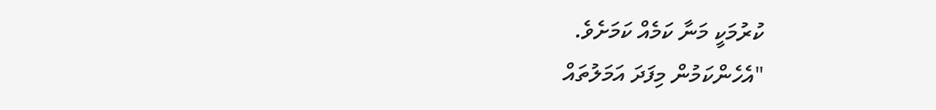ކުރުމަކީ މަނާ ކަމެއް ކަމަށެވެ.
"އެހެންކަމުން މިފަދަ އަމަލުތައް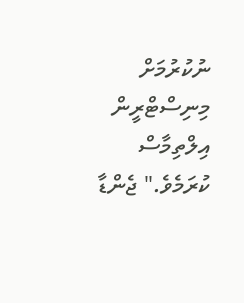ނުކުރުމަށް މިނިސްޓްރީން އިލްތިމާސް ކުރަމެވެ." ޖެންޑާ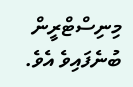މިނިސްޓްރީން ބުނެފައިވެ އެވެ.